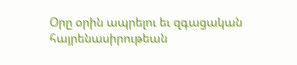Օրը օրին ապրելու եւ զգացական հայրենասիրութեան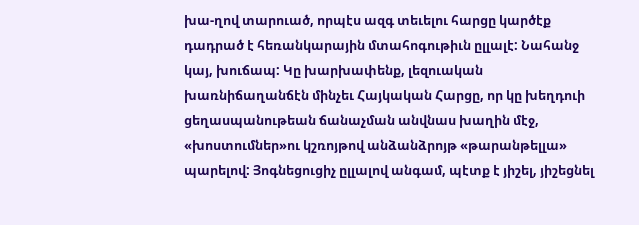խա-ղով տարուած, որպէս ազգ տեւելու հարցը կարծէք դադրած է հեռանկարային մտահոգութիւն ըլլալէ: Նահանջ կայ, խուճապ: Կը խարխափենք, լեզուական խառնիճաղանճէն մինչեւ Հայկական Հարցը, որ կը խեղդուի ցեղասպանութեան ճանաչման անվնաս խաղին մէջ, «խոստումներ»ու կշռոյթով անձանձրոյթ «թարանթելլա» պարելով: Յոգնեցուցիչ ըլլալով անգամ, պէտք է յիշել, յիշեցնել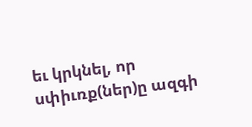եւ կրկնել, որ սփիւռք(ներ)ը ազգի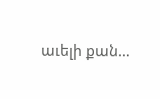աւելի քան…